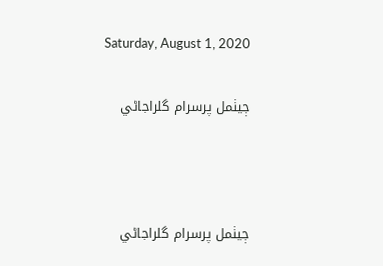Saturday, August 1, 2020

ڄيٺمل پرسرام گلراجاڻي



ڄيٺمل پرسرام گلراجاڻي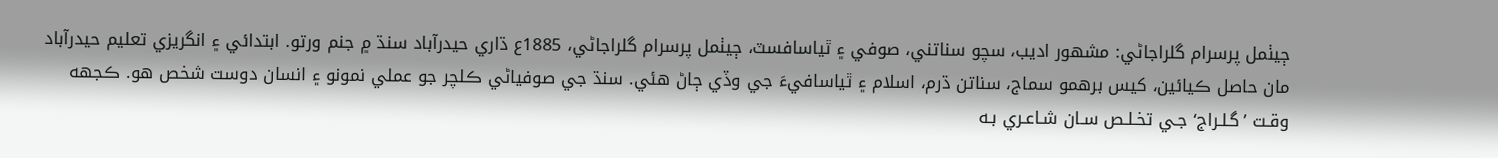ڄيٺمل پرسرام گلراجاڻي: مشهور اديب، سچو سناتني، صوفي ۽ ٿياسافسٽ، ڄيٺمل پرسرام گلراجاڻي، 1885ع ڌاري حيدرآباد سنڌ ۾ جنم ورتو. ابتدائي ۽ انگريزي تعليم حيدرآباد مان حاصل ڪيائين، کيس برهمو سماج، سناتن ڌرم، اسلام ۽ ٿياسافيءَ جي وڏي ڄاڻ هئي. سنڌ جي صوفياڻي ڪلچر جو عملي نمونو ۽ انسان دوست شخص هو. ڪجهه وقـت ’گـلـراج‘ جـي تخـلـص سـان شـاعـري بـه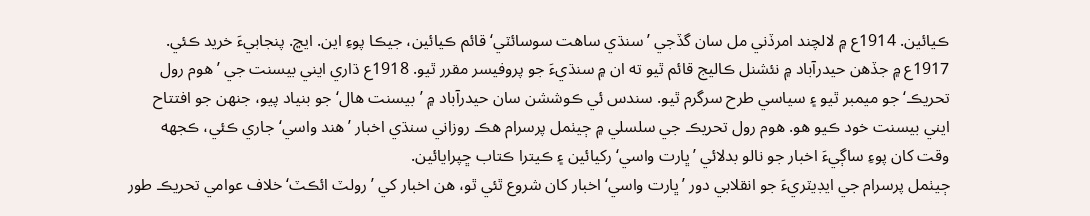ڪيائين. 1914ع ۾ لالچند امرڏني مل سان گڏجي ’سنڌي ساهت سوسائٽي‘ قائم ڪيائين، جيڪا پوءِ اين. ايڇ. پنجابيءَ خريد ڪئي. 1917ع ۾ جڏهن حيدرآباد ۾ نئشنل ڪاليج قائم ٿيو ته ان ۾ سنڌيءَ جو پروفيسر مقرر ٿيو. 1918ع ڌاري ايني بيسنت جي ’هوم رول تحريڪ‘ جو ميمبر ٿيو ۽ سياسي طرح سرگرم ٿيو. سندس ئي ڪوششن سان حيدرآباد ۾ ’بيسنت هال‘ جو بنياد پيو، جنهن جو افتتاح ايني بيسنت خود ڪيو هو. هوم رول تحريڪ جي سلسلي ۾ ڄيٺمل پرسرام هڪ روزاني سنڌي اخبار ’هند واسي‘ جاري ڪئي، ڪجهه وقت کان پوءِ ساڳيءَ اخبار جو نالو بدلائي ’ڀارت واسي‘ رکيائين ۽ ڪيترا ڪتاب ڇپرايائين.
ڄيٺمل پرسرام جي ايڊيٽريءَ جو انقلابي دور ’ڀارت واسي‘ اخبار کان شروع ٿئي ٿو، هن اخبار کي ’رولٽ ائڪٽ‘ خلاف عوامي تحريڪ طور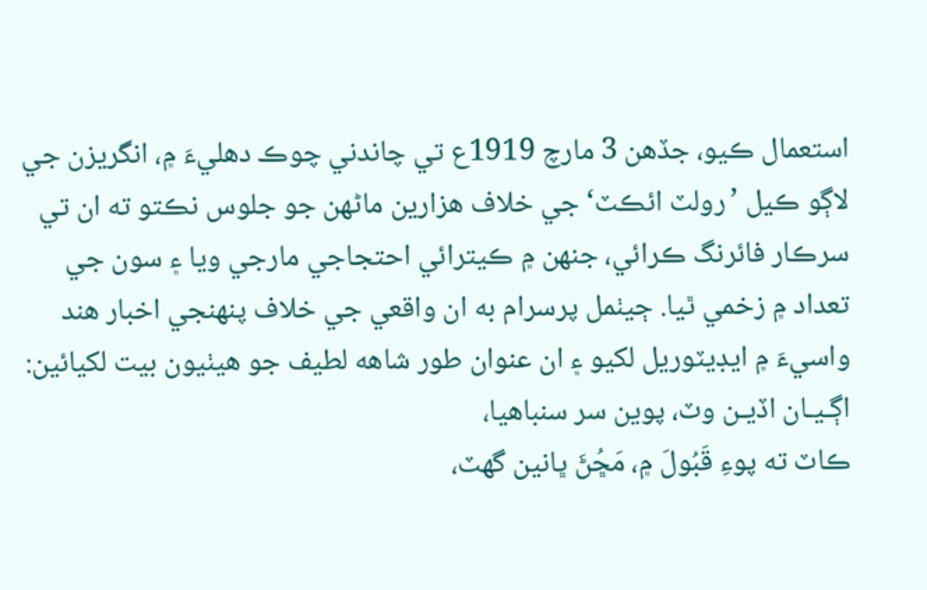استعمال ڪيو، جڏهن 3 مارچ 1919ع تي چاندني چوڪ دهليءَ ۾، انگريزن جي لاڳو ڪيل ’رولٽ ائڪٽ‘ جي خلاف هزارين ماڻهن جو جلوس نڪتو ته ان تي سرڪار فائرنگ ڪرائي، جنهن ۾ ڪيترائي احتجاجي مارجي ويا ۽ سون جي تعداد ۾ زخمي ٿيا. ڄيٺمل پرسرام به ان واقعي جي خلاف پنهنجي اخبار هند واسيءَ ۾ ايڊيٽوريل لکيو ۽ ان عنوان طور شاهه لطيف جو هيٺيون بيت لکيائين:
اڳـيـان اڏيـن وٽ، پوين سر سنباهيا،
ڪاٽ ته پوءِ قَبُولَ ۾، مَڇُڻَ ڀانين گهٽ،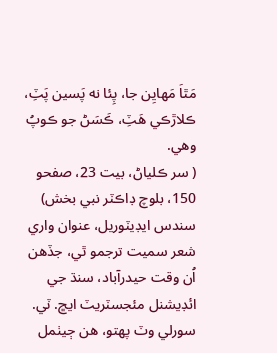مَٿاَ مَهايِن جا، پِئا نه پَسين پَٽِ،
ڪلاڙڪي هَٽِ، ڪَسَڻ جو ڪوپُ وهي.
( سر ڪلياڻ، بيت 23، صفحو 150، بلوچ ڊاڪٽر نبي بخش)
سندس ايڊيٽوريل، عنوان واري شعر سميت ترجمو ٿي، جڏهن اُن وقت حيدرآباد، سنڌ جي ائڊيشنل مئجسٽريٽ ايڇ. ٽي. سورلي وٽ پهتو، هن ڄيٺمل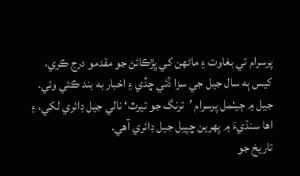پرسرام تي بغاوت ۽ ماڻهن کي ڀڙڪائڻ جو مقدمو درج ڪري، کيس ٻه سال جيل جي سزا ڏئي ڇڏي ۽ اخبار به بند ڪئي وئي. جيل ۾ ڄيٺمل پرسرام ’ترنگ جو تيرٿ‘ نالي جيل ڊائري لکي، ۽ اها سنڌيءَ ۾ پهرين ڇپيل جيل ڊائري آهي.
تاريخ جو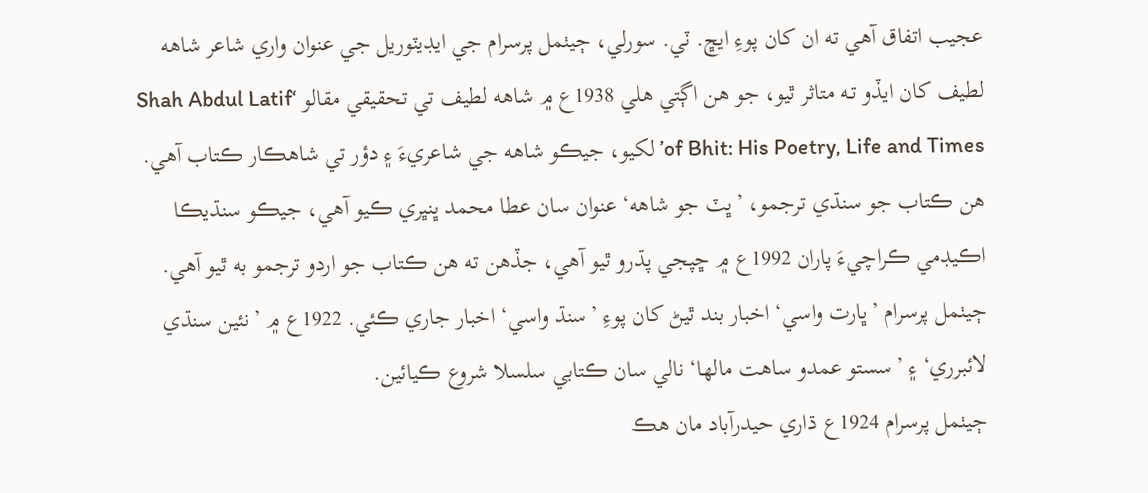عجيب اتفاق آهي ته ان کان پوءِ ايڇ. ٽي. سورلي، ڄيٺمل پرسرام جي ايڊيٽوريل جي عنوان واري شاعر شاهه لطيف کان ايڏو تـه متاثر ٿيو، جو هن اڳتي هلي 1938ع ۾ شاهه لطيف تي تحقيقي مقالو ‘Shah Abdul Latif of Bhit: His Poetry, Life and Times’ لکيو، جيڪو شاهه جي شاعريءَ ۽ دؤر تي شاهڪار ڪتاب آهي. هن ڪتاب جو سنڌي ترجمو، ’ڀٽ جو شاهه‘ عنوان سان عطا محمد ڀنڀري ڪيو آهي، جيڪو سنڌيڪا اڪيڊمي ڪراچيءَ پاران 1992ع ۾ ڇپجي پڌرو ٿيو آهي، جڏهن ته هن ڪتاب جو اردو ترجمو به ٿيو آهي.
ڄيٺمل پرسرام ’ڀارت واسي‘ اخبار بند ٿيڻ کان پوءِ ’سنڌ واسي‘ اخبار جاري ڪئي. 1922ع ۾ ’نئين سنڌي لائبرري‘ ۽ ’سستو عمدو ساهت مالها‘ نالي سان ڪتابي سلسلا شروع ڪيائين.
ڄيٺمل پرسرام 1924ع ڌاري حيدرآباد مان هڪ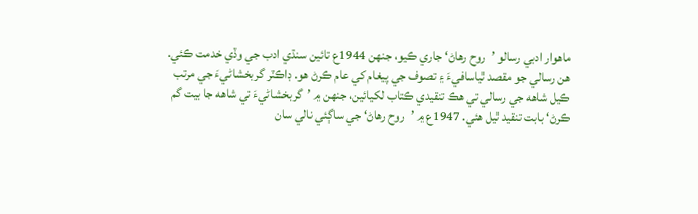ماهوار ادبي رسالو ’روح رهاڻ‘ جاري ڪيو، جنهن 1944ع تائين سنڌي ادب جي وڏي خدمت ڪئي. هن رسالي جو مقصد ٿياسافيءَ ۽ تصوف جي پيغام کي عام ڪرڻ هو. ڊاڪٽر گربخشاڻيءَ جي مرتب ڪيل شاهه جي رسالي تي هڪ تنقيدي ڪتاب لکيائين، جنهن ۾ ’گربخشاڻيءَ تي شاهه جا بيت گم ڪرڻ‘ بابت تنقيد ٿيل هئي. 1947ع ۾ ’روح رهاڻ‘ جي ساڳئي نالي سان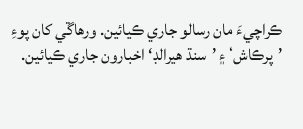ڪراچيءَ مان رسالو جاري ڪيائين. ورهاڱي کان پوءِ ’پرڪاش‘ ۽ ’سنڌ هيرالڊ‘ اخبارون جاري ڪيائين.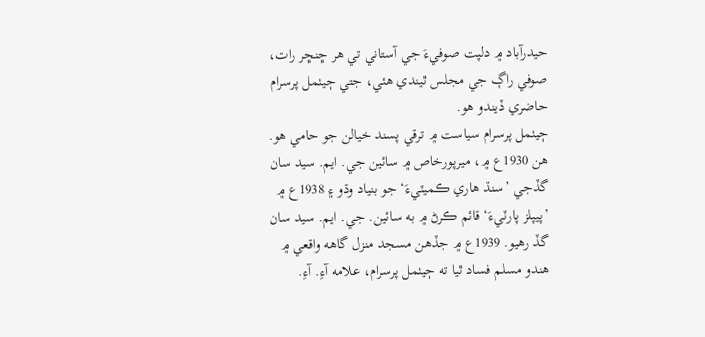حيدرآباد ۾ دلپت صوفيءَ جي آستاني تي هر ڇنڇر رات، صوفي راڳ جي مجلس ٿيندي هئي، جتي ڄيٺمل پرسرام حاضري ڏيندو هو.
ڄيٺمل پرسرام سياست ۾ ترقي پسند خيالن جو حامي هو. هن 1930ع ۾، ميرپورخاص ۾ سائين جي. ايم. سيد سان گڏجي ’سنڌ هاري ڪميٽيءَ‘ جو بنياد وڌو ۽ 1938ع ۾ ’پيپلز پارٽيءَ‘ قائم ڪرڻ ۾ به سائين. جي. ايم. سيد سان گڏ رهيو. 1939ع ۾ جڏهن مسجد منزل گاهه واقعي ۾ هندو مسلم فساد ٿيا ته ڄيٺمل پرسرام، علامه آءِ. آءِ.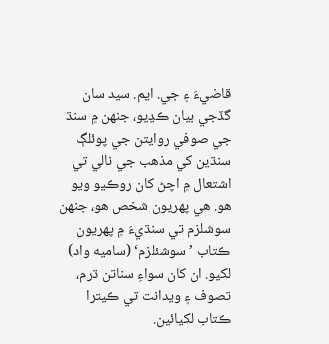قاضيءَ ۽ جي. ايم. سيد سان گڏجي بيان ڪڍيو، جنهن ۾ سنڌ جي صوفي روايتن جي پوئلڳ سنڌين کي مذهب جي نالي تي اشتعال ۾ اچڻ کان روڪيو ويو هو. هي پهريون شخص هو، جنهن سوشلزم تي سنڌيءَ ۾ پهريون ڪتاب ’سوشئلزم‘ (ساميه واد) لکيو. ان کان سواءِ سناتن ڌرم، تصوف ۽ ويدانت تي ڪيترا ڪتاب لکيائين.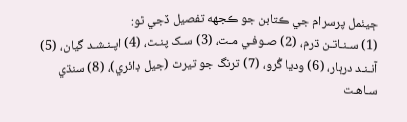ڄيٺمل پرسرام جي ڪتابن جو ڪجهه تفصيل ڏجي ٿو:
(1) سـنـاتـن ڌرم، (2) صـوفـي مـت، (3) سـک پنـٿ، (4) اپـنـشـد گيان، (5) آنـنـد درٻار، (6) وديا گُرو، (7) ترنگ جو تيرٿ (جيل ڊائري)، (8) سنڌي سـاهـت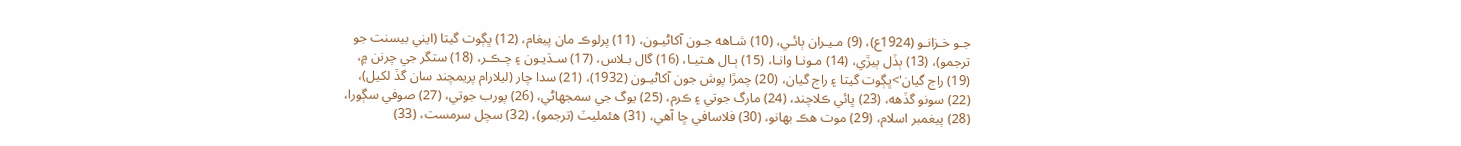جـو خـزانـو (1924ع)، (9) مـيـران ٻائـي، (10) شـاهه جـون آکاڻيـون، (11) پرلوڪ مان پيغام، (12) ڀڳوت گيتا (ايني بيسنت جو ترجمو)، (13) ٻڏل ٻيڙي، (14) مـونـا وانـا، (15) ٻـال هـتيـا، (16) گال بـلاس، (17) سـڌيـون ۽ چـڪـر، (18) ستگر جي چرنن ۾، (19) راج گيان'>ڀڳوت گيتا ۽ راج گيان، (20) چمڙا پوش جون آکاڻيـون (1932)، (21) سدا چار (ليلارام پريمچند سان گڏ لکيل)، (22) سونو گڏهه، (23) ڀائي ڪلاچند، (24) مارگ جوتي ۽ ڪرم، (25) يوگ جي سمجهاڻي، (26) پورب جوتي، (27) صوفي سڳورا، (28) پيغمبر اسلام، (29) موت هڪ بهانو، (30) فلاسافي ڇا آهي، (31) هئمليٽ (ترجمو)، (32) سچل سرمست، (33)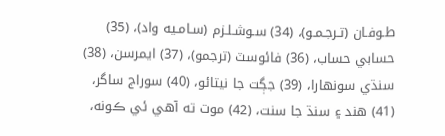طـوفـان (تـرجـمـو)، (34) سـوشـلـزم (سـامـيه واد)، (35) حسابي حساب، (36) فائوسٽ (ترجمو)، (37) ايمرسن، (38) سنڌي سونهارا، (39) جڳت جا نيتائو، (40) سوراج ساگر، (41) هند ۽ سنڌ جا سنت، (42) موت ته آهي ئي ڪونه،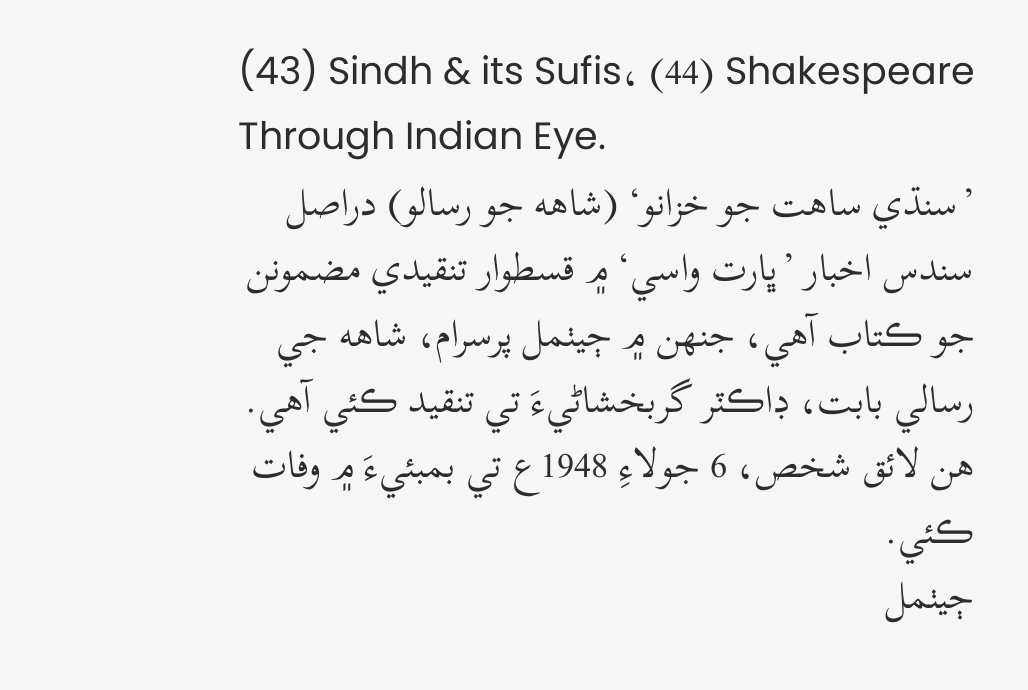(43) Sindh & its Sufis، (44) Shakespeare Through Indian Eye.
’سنڌي ساهت جو خزانو‘ (شاهه جو رسالو) دراصل سندس اخبار ’ڀارت واسي‘ ۾ قسطوار تنقيدي مضمونن جو ڪتاب آهي، جنهن ۾ ڄيٺمل پرسرام، شاهه جي رسالي بابت، ڊاڪٽر گربخشاڻيءَ تي تنقيد ڪئي آهي.
هن لائق شخص، 6 جولاءِ 1948ع تي بمبئيءَ ۾ وفات ڪئي.
ڄيٺمل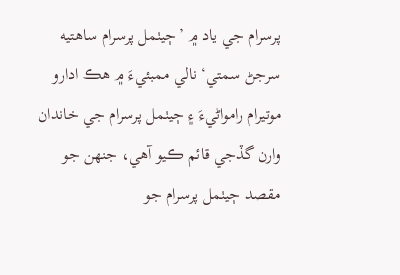پرسرام جي ياد ۾ ’ڄيٺمل پرسرام ساهتيه سرجڻ سمتي‘ نالي ممبئيءَ ۾ هڪ ادارو موتيرام رامواڻيءَ ۽ ڄيٺمل پرسرام جي خاندان وارن گڏجي قائم ڪيو آهي، جنهن جو مقصد ڄيٺمل پرسرام جو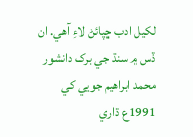لکيل ادب ڇپائڻ لاءِ آهي. ان ڏس ۾ سنڌ جي برک دانشور محمد ابراهيم جويي کي 1991ع ڌاري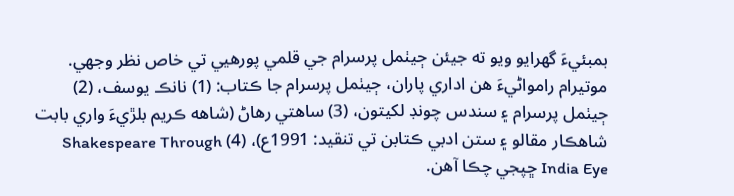بمبئيءَ گهرايو ويو ته جيئن ڄيٺمل پرسرام جي قلمي پورهيي تي خاص نظر وجهي. موتيرام رامواڻيءَ هن اداري پاران، ڄيٺمل پرسرام جا ڪتاب: (1) نانڪ يوسف، (2) ڄيٺمل پرسرام ۽ سندس چونڊ لکيتون، (3) ساهتي رهاڻ (شاهه ڪريم بلڙيءَ واري بابت شاهڪار مقالو ۽ ستن ادبي ڪتابن تي تنقيد: 1991ع)، (4) Shakespeare Through India Eye ڇپجي چڪا آهن.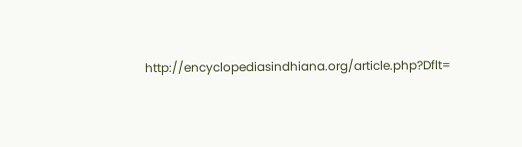http://encyclopediasindhiana.org/article.php?Dflt=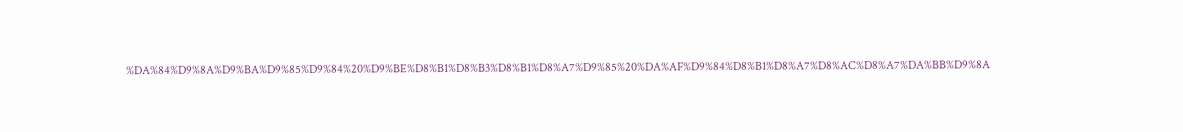%DA%84%D9%8A%D9%BA%D9%85%D9%84%20%D9%BE%D8%B1%D8%B3%D8%B1%D8%A7%D9%85%20%DA%AF%D9%84%D8%B1%D8%A7%D8%AC%D8%A7%DA%BB%D9%8A